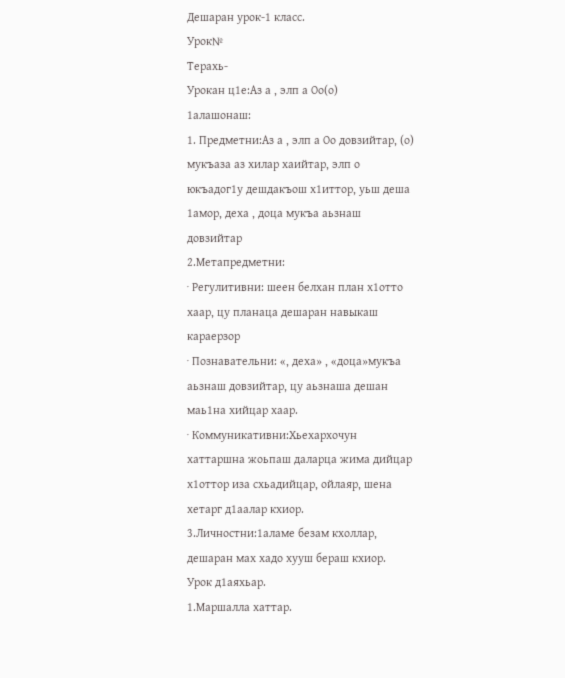Дешаран урок-1 класс.
Урок№
Терахь-
Урокан ц1е:Аз а , элп а Оо(о)
1алашонаш:
1. Предметни:Аз а , элп а Оо довзийтар, (о) мукъаза аз хилар хаийтар, элп о юкъадог1у дешдакъош х1иттор, уьш деша 1амор, деха , доца мукъа аьзнаш довзийтар
2.Метапредметни:
· Регулитивни: шеен белхан план х1отто хаар, цу планаца дешаран навыкаш караерзор
· Познавательни: «, деха» , «доца»мукъа аьзнаш довзийтар, цу аьзнаша дешан маь1на хийцар хаар.
· Коммуникативни:Хьехархочун хаттаршна жоьпаш даларца жима дийцар х1оттор иза схьадийцар, ойлаяр, шена хетарг д1аалар кхиор.
3.Личностни:1аламе безам кхоллар, дешаран мах хадо хууш бераш кхиор.
Урок д1аяхьар.
1.Маршалла хаттар.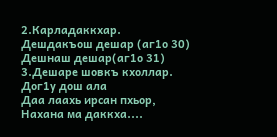2.Карладаккхар.
Дешдакъош дешар (аг1о 30)
Дешнаш дешар(аг1о 31)
3.Дешаре шовкъ кхоллар.
Дог1у дош ала
Даа лаахь ирсан пхьор,
Нахана ма даккха....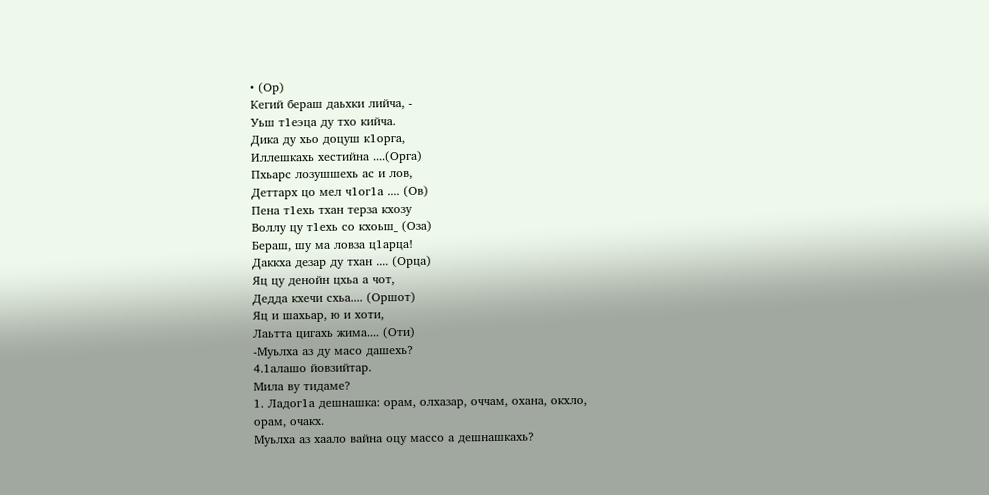• (Ор)
Кегий бераш даьхки лийча, -
Уьш т1еэца ду тхо кийча.
Дика ду хьо доцуш к1орга,
Иллешкахь хестийна ....(Орга)
Пхьарс лозушшехь ас и лов,
Деттарх цо мел ч1ог1а .... (Ов)
Пена т1ехь тхан терза кхозу
Воллу цу т1ехь со кхоьш_ (Оза)
Бераш, шу ма ловза ц1арца!
Даккха дезар ду тхан .... (Орца)
Яц цу денойн цхьа а чот,
Дедда кхечи схьа.... (Оршот)
Яц и шахьар, ю и хоти,
Лаьтта цигахь жима.... (Оти)
-Муьлха аз ду масо дашехь?
4.1алашо йовзийтар.
Мила ву тидаме?
1. Ладог1а дешнашка: орам, олхазар, оччам, охана, окхло,
орам, очакх.
Муьлха аз хаало вайна оцу массо а дешнашкахь?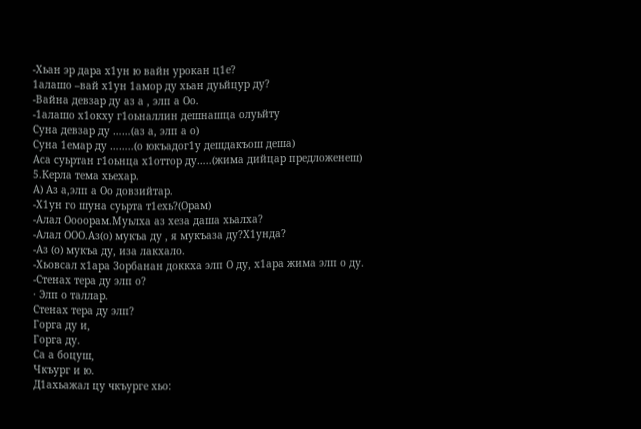-Хьан эр дара х1ун ю вайн урокан ц1е?
1алашо –вай х1ун 1амор ду хьан дуьйцур ду?
-Вайна девзар ду аз а , элп а Оо.
-1алашо х1окху г1оьналлин дешнашца олуьйту
Суна девзар ду ……(аз а, элп а о)
Суна 1емар ду ……..(о юкъадог1у дешдакъош деша)
Аса суьртан г1оьнца х1оттор ду…..(жима дийцар предложенеш)
5.Керла тема хьехар.
А) Аз а,элп а Оо довзийтар.
-Х1ун го шуна суьрта т1ехь?(Орам)
-Алал Оооорам.Муьлха аз хеза даша хьалха?
-Алал ООО.Аз(о) мукъа ду , я мукъаза ду?Х1унда?
-Аз (о) мукъа ду, иза лакхало.
-Хьовсал х1ара Зорбанан доккха элп О ду, х1ара жима элп о ду.
-Стенах тера ду элп о?
· Элп о таллар.
Стенах тера ду элп?
Горга ду и,
Горга ду.
Са а боцуш,
Чкъург и ю.
Д1ахьажал цу чкъурге хьо: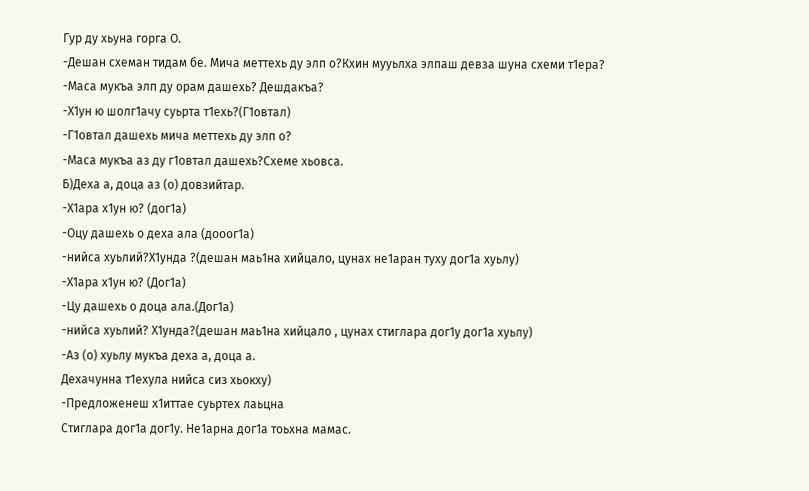Гур ду хьуна горга О.
-Дешан схеман тидам бе. Мича меттехь ду элп о?Кхин мууьлха элпаш девза шуна схеми т1ера?
-Маса мукъа элп ду орам дашехь? Дешдакъа?
-Х1ун ю шолг1ачу суьрта т1ехь?(Г1овтал)
-Г1овтал дашехь мича меттехь ду элп о?
-Маса мукъа аз ду г1овтал дашехь?Схеме хьовса.
Б)Деха а, доца аз (о) довзийтар.
-Х1ара х1ун ю? (дог1а)
-Оцу дашехь о деха ала (дооог1а)
-нийса хуьлий?Х1унда ?(дешан маь1на хийцало, цунах не1аран туху дог1а хуьлу)
-Х1ара х1ун ю? (Дог1а)
-Цу дашехь о доца ала.(Дог1а)
-нийса хуьлий? Х1унда?(дешан маь1на хийцало , цунах стиглара дог1у дог1а хуьлу)
-Аз (о) хуьлу мукъа деха а, доца а.
Дехачунна т1ехула нийса сиз хьокху)
-Предложенеш х1иттае суьртех лаьцна
Стиглара дог1а дог1у. Не1арна дог1а тоьхна мамас.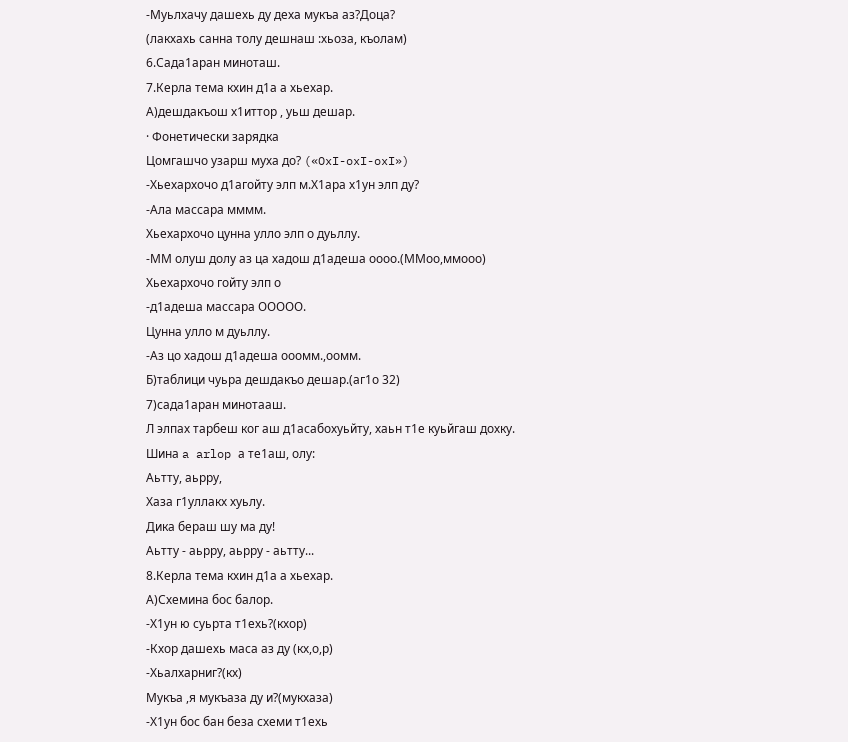-Муьлхачу дашехь ду деха мукъа аз?Доца?
(лакхахь санна толу дешнаш :хьоза, къолам)
6.Сада1аран миноташ.
7.Керла тема кхин д1а а хьехар.
А)дешдакъош х1иттор , уьш дешар.
· Фонетически зарядка
Цомгашчо узарш муха до? («OxI-oxI-oxI»)
-Хьехархочо д1агойту элп м.Х1ара х1ун элп ду?
-Ала массара мммм.
Хьехархочо цунна улло элп о дуьллу.
-ММ олуш долу аз ца хадош д1адеша оооо.(ММоо,ммооо)
Хьехархочо гойту элп о
-д1адеша массара ООООО.
Цунна улло м дуьллу.
-Аз цо хадош д1адеша ооомм.,оомм.
Б)таблици чуьра дешдакъо дешар.(аг1о 32)
7)сада1аран минотааш.
Л элпах тарбеш ког аш д1асабохуьйту, хаьн т1е куьйгаш дохку.
Шина a arlop а те1аш, олу:
Аьтту, аьрру,
Хаза г1уллакх хуьлу.
Дика бераш шу ма ду!
Аьтту - аьрру, аьрру - аьтту...
8.Керла тема кхин д1а а хьехар.
А)Схемина бос балор.
-Х1ун ю суьрта т1ехь?(кхор)
-Кхор дашехь маса аз ду (кх,о,р)
-Хьалхарниг?(кх)
Мукъа ,я мукъаза ду и?(мукхаза)
-Х1ун бос бан беза схеми т1ехь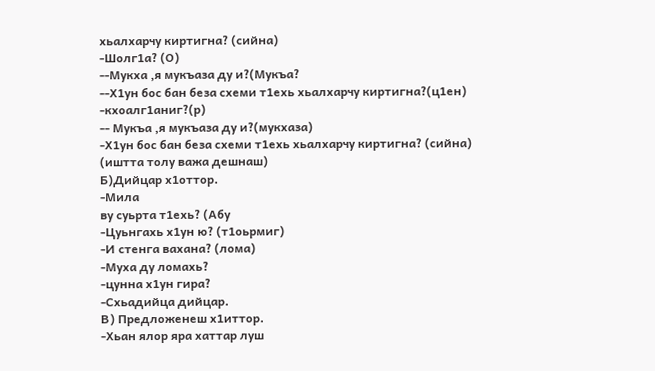хьалхарчу киртигна? (сийна)
-Шолг1а? (О)
--Мукха ,я мукъаза ду и?(Мукъа?
--Х1ун бос бан беза схеми т1ехь хьалхарчу киртигна?(ц1ен)
-кхоалг1аниг?(р)
-- Мукъа ,я мукъаза ду и?(мукхаза)
-Х1ун бос бан беза схеми т1ехь хьалхарчу киртигна? (сийна)
(иштта толу важа дешнаш)
Б)Дийцар х1оттор.
-Мила
ву суьрта т1ехь? (Абу
-Цуьнгахь х1ун ю? (т1оьрмиг)
-И стенга вахана? (лома)
-Муха ду ломахь?
-цунна х1ун гира?
-Схьадийца дийцар.
В) Предложенеш х1иттор.
-Хьан ялор яра хаттар луш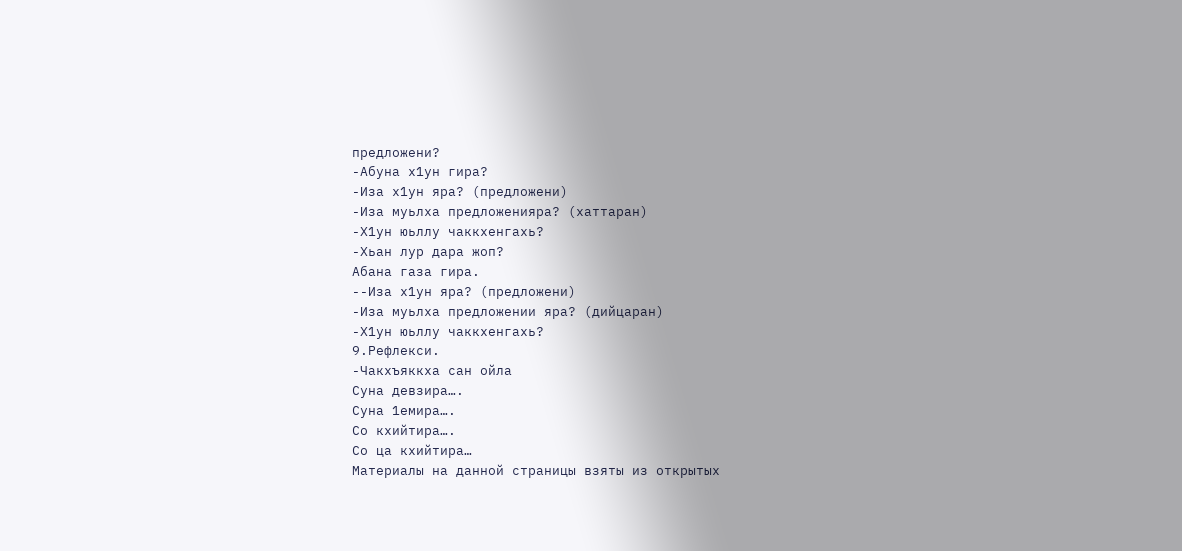предложени?
-Абуна х1ун гира?
-Иза х1ун яра? (предложени)
-Иза муьлха предложенияра? (хаттаран)
-Х1ун юьллу чаккхенгахь?
-Хьан лур дара жоп?
Абана газа гира.
--Иза х1ун яра? (предложени)
-Иза муьлха предложении яра? (дийцаран)
-Х1ун юьллу чаккхенгахь?
9.Рефлекси.
-Чакхъяккха сан ойла
Суна девзира….
Суна 1емира….
Со кхийтира….
Со ца кхийтира…
Материалы на данной страницы взяты из открытых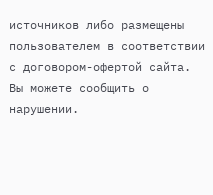источников либо размещены пользователем в соответствии с договором-офертой сайта. Вы можете сообщить о нарушении.